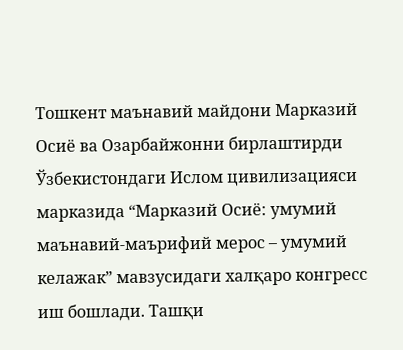Тошкент маънавий майдони Марказий Осиё ва Озарбайжонни бирлаштирди
Ўзбекистондаги Ислом цивилизацияси марказида “Марказий Осиё: умумий маънавий-маърифий мерос – умумий келажак” мавзусидаги халқаро конгресс иш бошлади. Ташқи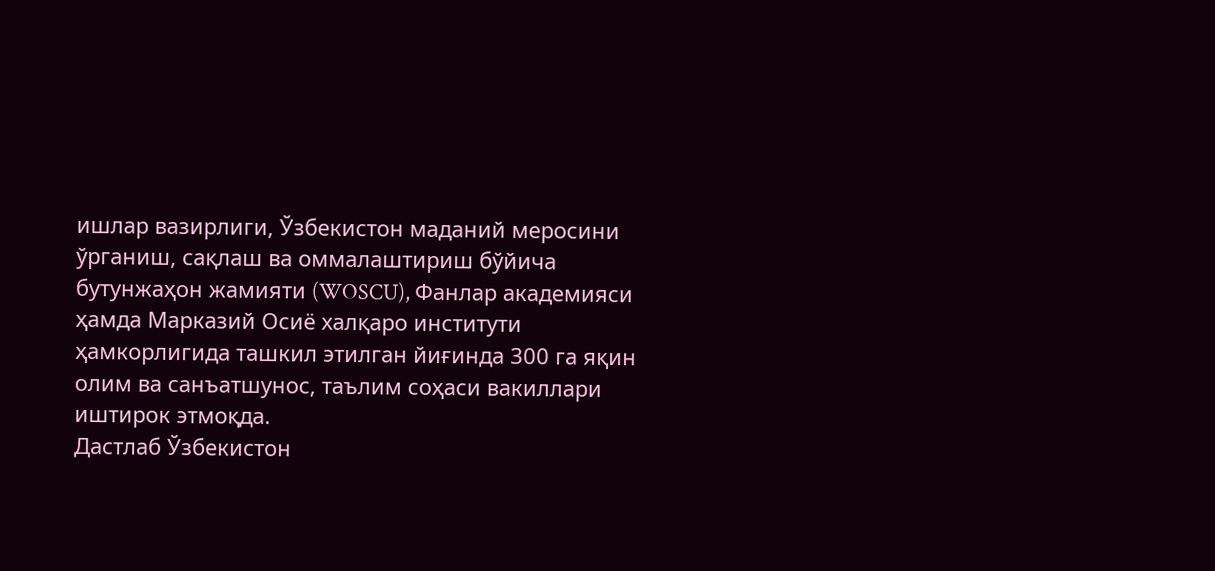ишлар вазирлиги, Ўзбекистон маданий меросини ўрганиш, сақлаш ва оммалаштириш бўйича бутунжаҳон жамияти (WOSCU), Фанлар академияси ҳамда Марказий Осиё халқаро институти ҳамкорлигида ташкил этилган йиғинда 300 га яқин олим ва санъатшунос, таълим соҳаси вакиллари иштирок этмоқда.
Дастлаб Ўзбекистон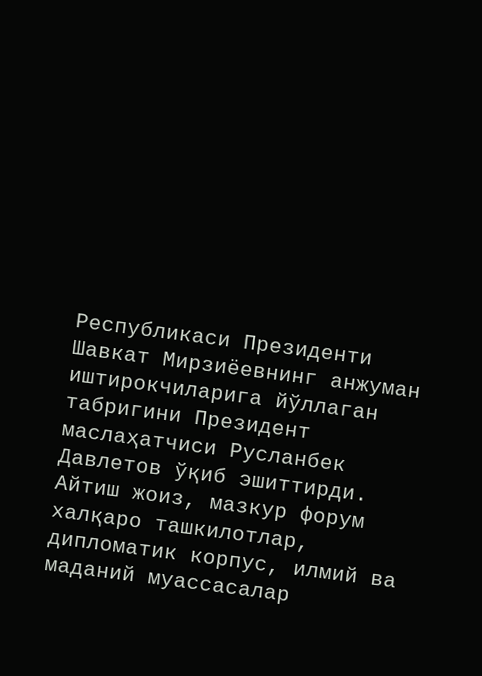Республикаси Президенти Шавкат Мирзиёевнинг анжуман иштирокчиларига йўллаган табригини Президент маслаҳатчиси Русланбек Давлетов ўқиб эшиттирди.
Айтиш жоиз, мазкур форум халқаро ташкилотлар, дипломатик корпус, илмий ва маданий муассасалар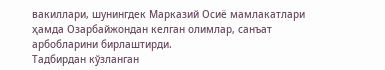вакиллари, шунингдек Марказий Осиё мамлакатлари ҳамда Озарбайжондан келган олимлар, санъат арбобларини бирлаштирди.
Тадбирдан кўзланган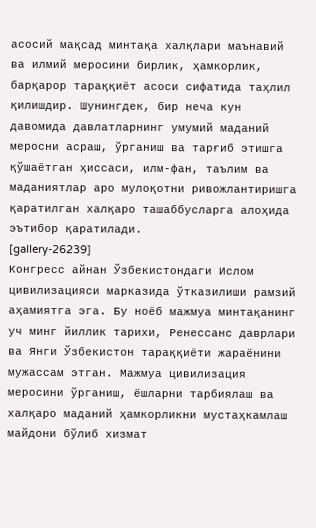асосий мақсад минтақа халқлари маънавий ва илмий меросини бирлик, ҳамкорлик, барқарор тараққиёт асоси сифатида таҳлил қилишдир. Шунингдек, бир неча кун давомида давлатларнинг умумий маданий меросни асраш, ўрганиш ва тарғиб этишга қўшаётган ҳиссаси, илм-фан, таълим ва маданиятлар аро мулоқотни ривожлантиришга қаратилган халқаро ташаббусларга алоҳида эътибор қаратилади.
[gallery-26239]
Конгресс айнан Ўзбекистондаги Ислом цивилизацияси марказида ўтказилиши рамзий аҳамиятга эга. Бу ноёб мажмуа минтақанинг уч минг йиллик тарихи, Ренессанс даврлари ва Янги Ўзбекистон тараққиёти жараёнини мужассам этган. Мажмуа цивилизация меросини ўрганиш, ёшларни тарбиялаш ва халқаро маданий ҳамкорликни мустаҳкамлаш майдони бўлиб хизмат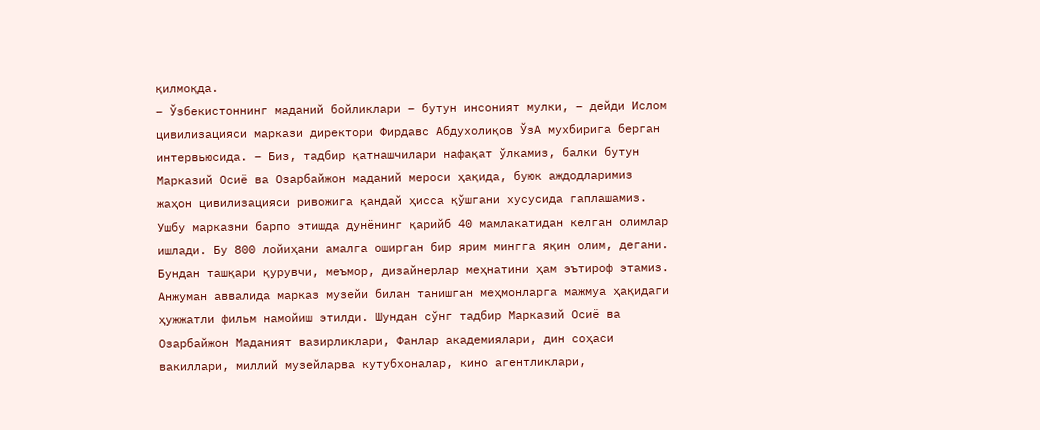қилмоқда.
– Ўзбекистоннинг маданий бойликлари – бутун инсоният мулки, – дейди Ислом цивилизацияси маркази директори Фирдавс Абдухолиқов ЎзА мухбирига берган интервьюсида. – Биз, тадбир қатнашчилари нафақат ўлкамиз, балки бутун Марказий Осиё ва Озарбайжон маданий мероси ҳақида, буюк аждодларимиз жаҳон цивилизацияси ривожига қандай ҳисса қўшгани хусусида гаплашамиз. Ушбу марказни барпо этишда дунёнинг қарийб 40 мамлакатидан келган олимлар ишлади. Бу 800 лойиҳани амалга оширган бир ярим мингга яқин олим, дегани. Бундан ташқари қурувчи, меъмор, дизайнерлар меҳнатини ҳам эътироф этамиз.
Анжуман аввалида марказ музейи билан танишган меҳмонларга мажмуа ҳақидаги ҳужжатли фильм намойиш этилди. Шундан сўнг тадбир Марказий Осиё ва Озарбайжон Маданият вазирликлари, Фанлар академиялари, дин соҳаси вакиллари, миллий музейларва кутубхоналар, кино агентликлари,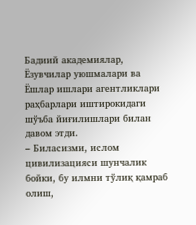Бадиий академиялар, Ёзувчилар уюшмалари ва Ёшлар ишлари агентликлари раҳбарлари иштирокидаги шўъба йиғилишлари билан давом этди.
– Биласизми, ислом цивилизацияси шунчалик бойки, бу илмни тўлиқ қамраб олиш,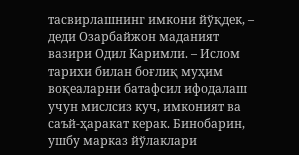тасвирлашнинг имкони йўқдек, – деди Озарбайжон маданият вазири Одил Каримли. – Ислом тарихи билан боғлиқ муҳим воқеаларни батафсил ифодалаш учун мислсиз куч, имконият ва саъй-ҳаракат керак. Бинобарин, ушбу марказ йўлаклари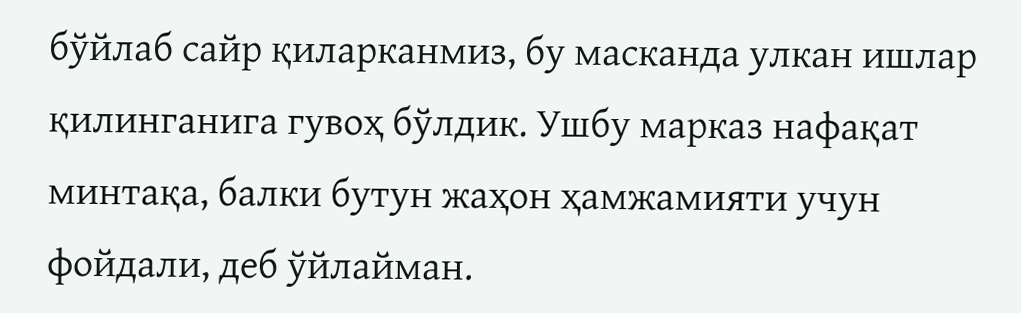бўйлаб сайр қиларканмиз, бу масканда улкан ишлар қилинганига гувоҳ бўлдик. Ушбу марказ нафақат минтақа, балки бутун жаҳон ҳамжамияти учун фойдали, деб ўйлайман.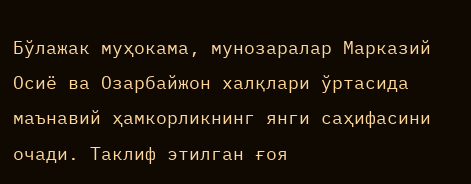Бўлажак муҳокама, мунозаралар Марказий Осиё ва Озарбайжон халқлари ўртасида маънавий ҳамкорликнинг янги саҳифасини очади. Таклиф этилган ғоя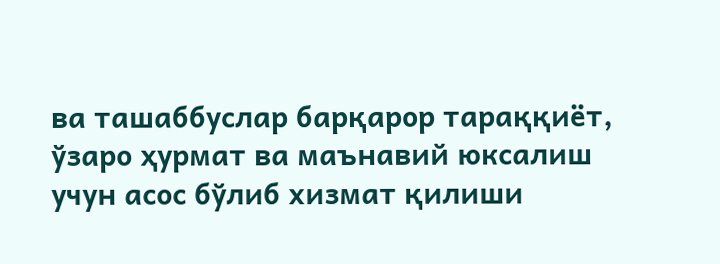ва ташаббуслар барқарор тараққиёт, ўзаро ҳурмат ва маънавий юксалиш учун асос бўлиб хизмат қилиши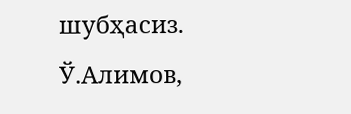шубҳасиз.
Ў.Алимов,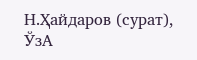Н.Ҳайдаров (сурат), ЎзА